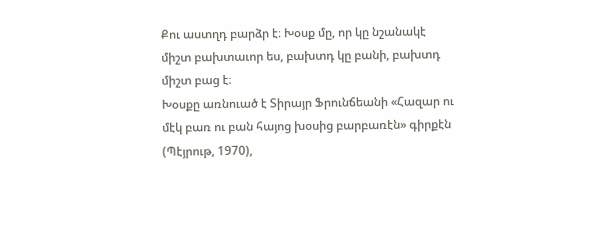Քու աստղդ բարձր է։ Խօսք մը, որ կը նշանակէ միշտ բախտաւոր ես, բախտդ կը բանի, բախտդ միշտ բաց է։
Խօսքը առնուած է Տիրայր Ֆրունճեանի «Հազար ու մէկ բառ ու բան հայոց խօսից բարբառէն» գիրքէն (Պէյրութ, 1970),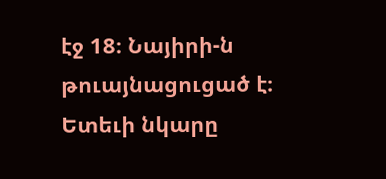էջ 18։ Նայիրի-ն թուայնացուցած է։
Ետեւի նկարը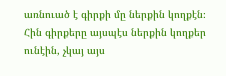առնուած է գիրքի մը ներքին կողքէն։ Հին գիրքերը այսպէս ներքին կողքեր ունէին, չկայ այս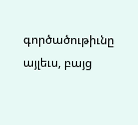գործածութիւնը այլեւս, բայց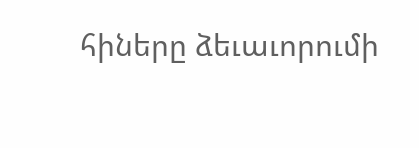հիները ձեւաւորումի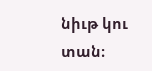նիւթ կու տան։